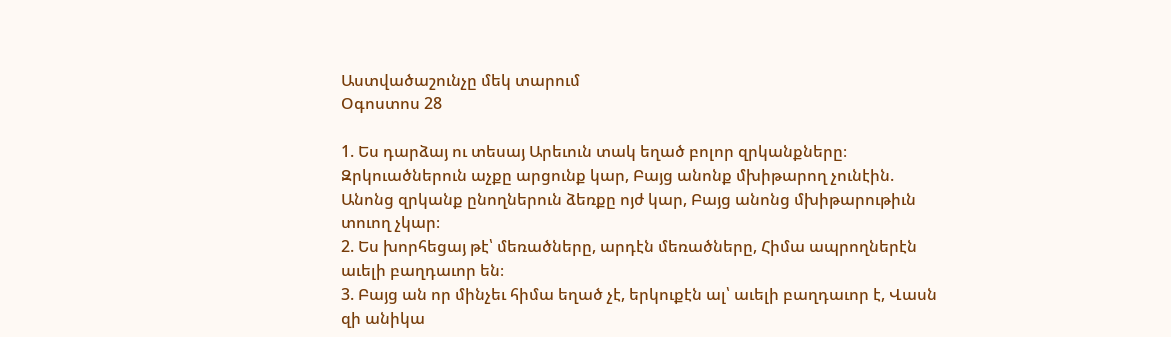Աստվածաշունչը մեկ տարում
Օգոստոս 28

1. Ես դարձայ ու տեսայ Արեւուն տակ եղած բոլոր զրկանքները։ Զրկուածներուն աչքը արցունք կար, Բայց անոնք մխիթարող չունէին. Անոնց զրկանք ընողներուն ձեռքը ոյժ կար, Բայց անոնց մխիթարութիւն տուող չկար։
2. Ես խորհեցայ թէ՝ մեռածները, արդէն մեռածները, Հիմա ապրողներէն աւելի բաղդաւոր են։
3. Բայց ան որ մինչեւ հիմա եղած չէ, երկուքէն ալ՝ աւելի բաղդաւոր է, Վասն զի անիկա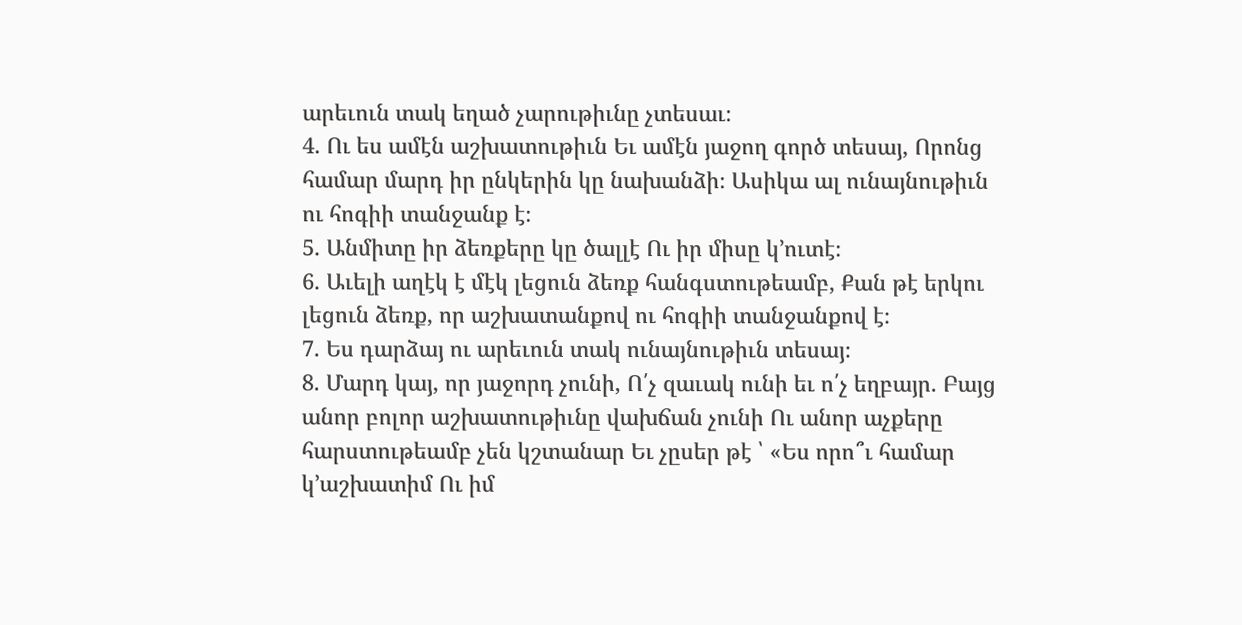արեւուն տակ եղած չարութիւնը չտեսաւ։
4. Ու ես ամէն աշխատութիւն Եւ ամէն յաջող գործ տեսայ, Որոնց համար մարդ իր ընկերին կը նախանձի։ Ասիկա ալ ունայնութիւն ու հոգիի տանջանք է։
5. Անմիտը իր ձեռքերը կը ծալլէ Ու իր միսը կ’ուտէ։
6. Աւելի աղէկ է մէկ լեցուն ձեռք հանգստութեամբ, Քան թէ երկու լեցուն ձեռք, որ աշխատանքով ու հոգիի տանջանքով է։
7. Ես դարձայ ու արեւուն տակ ունայնութիւն տեսայ։
8. Մարդ կայ, որ յաջորդ չունի, Ո՛չ զաւակ ունի եւ ո՛չ եղբայր. Բայց անոր բոլոր աշխատութիւնը վախճան չունի Ու անոր աչքերը հարստութեամբ չեն կշտանար Եւ չըսեր թէ ՝ «Ես որո՞ւ համար կ’աշխատիմ Ու իմ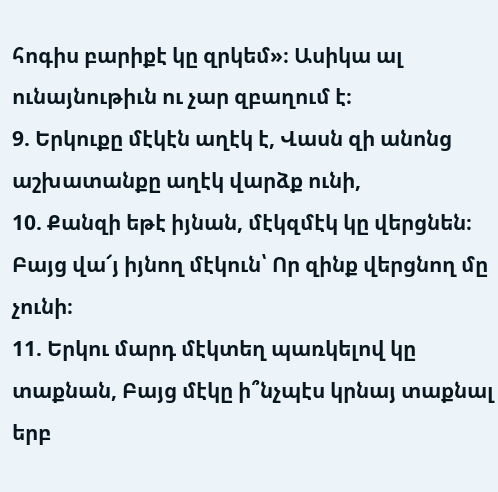հոգիս բարիքէ կը զրկեմ»։ Ասիկա ալ ունայնութիւն ու չար զբաղում է։
9. Երկուքը մէկէն աղէկ է, Վասն զի անոնց աշխատանքը աղէկ վարձք ունի,
10. Քանզի եթէ իյնան, մէկզմէկ կը վերցնեն։ Բայց վա՜յ իյնող մէկուն՝ Որ զինք վերցնող մը չունի։
11. Երկու մարդ մէկտեղ պառկելով կը տաքնան, Բայց մէկը ի՞նչպէս կրնայ տաքնալ երբ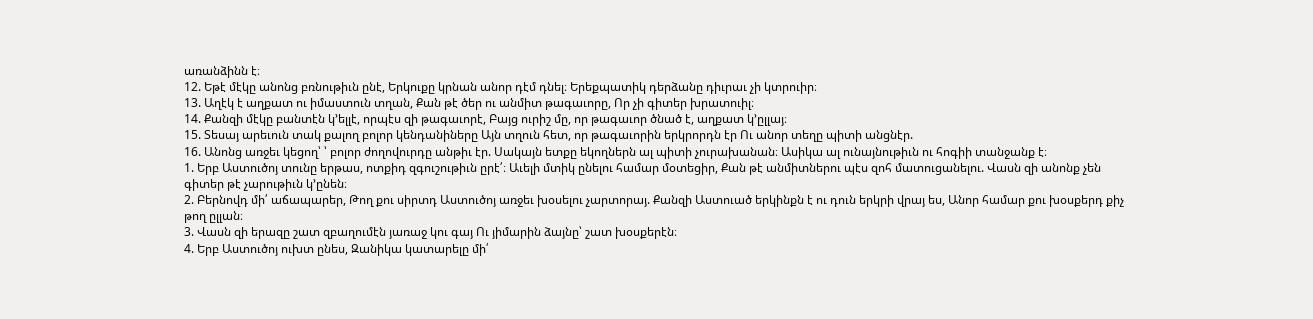առանձինն է։
12. Եթէ մէկը անոնց բռնութիւն ընէ, Երկուքը կրնան անոր դէմ դնել։ Երեքպատիկ դերձանը դիւրաւ չի կտրուիր։
13. Աղէկ է աղքատ ու իմաստուն տղան, Քան թէ ծեր ու անմիտ թագաւորը, Որ չի գիտեր խրատուիլ։
14. Քանզի մէկը բանտէն կ’ելլէ, որպէս զի թագաւորէ, Բայց ուրիշ մը, որ թագաւոր ծնած է, աղքատ կ’ըլլայ։
15. Տեսայ արեւուն տակ քալող բոլոր կենդանիները Այն տղուն հետ, որ թագաւորին երկրորդն էր Ու անոր տեղը պիտի անցնէր.
16. Անոնց առջեւ կեցող՝ ՝ բոլոր ժողովուրդը անթիւ էր. Սակայն ետքը եկողներն ալ պիտի չուրախանան։ Ասիկա ալ ունայնութիւն ու հոգիի տանջանք է։
1. Երբ Աստուծոյ տունը երթաս, ոտքիդ զգուշութիւն ըրէ՛։ Աւելի մտիկ ընելու համար մօտեցիր, Քան թէ անմիտներու պէս զոհ մատուցանելու. Վասն զի անոնք չեն գիտեր թէ չարութիւն կ’ընեն։
2. Բերնովդ մի՛ աճապարեր, Թող քու սիրտդ Աստուծոյ առջեւ խօսելու չարտորայ. Քանզի Աստուած երկինքն է ու դուն երկրի վրայ ես, Անոր համար քու խօսքերդ քիչ թող ըլլան։
3. Վասն զի երազը շատ զբաղումէն յառաջ կու գայ Ու յիմարին ձայնը՝ շատ խօսքերէն։
4. Երբ Աստուծոյ ուխտ ընես, Զանիկա կատարելը մի՛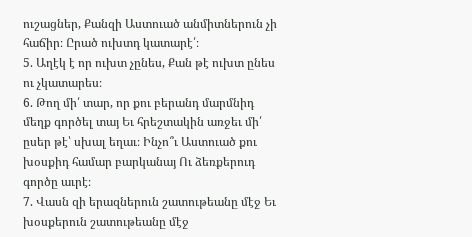ուշացներ, Քանզի Աստուած անմիտներուն չի հաճիր։ Ըրած ուխտդ կատարէ՛։
5. Աղէկ է որ ուխտ չընես, Քան թէ ուխտ ընես ու չկատարես։
6. Թող մի՛ տար, որ քու բերանդ մարմնիդ մեղք գործել տայ Եւ հրեշտակին առջեւ մի՛ ըսեր թէ՝ սխալ եղաւ։ Ինչո՞ւ Աստուած քու խօսքիդ համար բարկանայ Ու ձեռքերուդ գործը աւրէ։
7. Վասն զի երազներուն շատութեանը մէջ Եւ խօսքերուն շատութեանը մէջ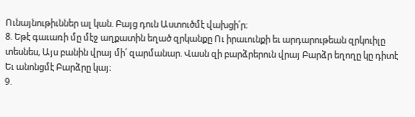Ունայնութիւններ ալ կան. Բայց դուն Աստուծմէ վախցի՛ր։
8. Եթէ գաւառի մը մէջ աղքատին եղած զրկանքը Ու իրաւունքի եւ արդարութեան զրկուիլը տեսնես, Այս բանին վրայ մի՛ զարմանար. Վասն զի բարձրերուն վրայ Բարձր եղողը կը դիտէ Եւ անոնցմէ Բարձրը կայ։
9.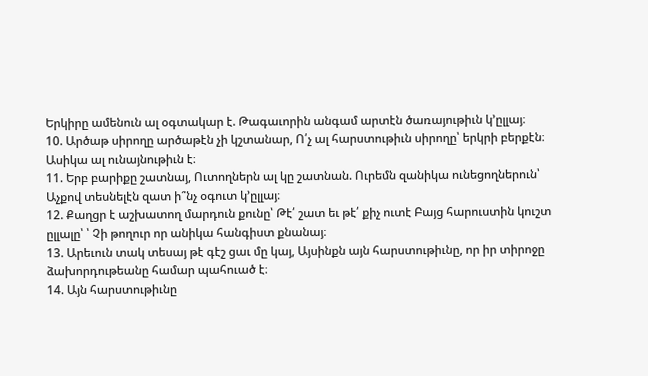Երկիրը ամենուն ալ օգտակար է. Թագաւորին անգամ արտէն ծառայութիւն կ’ըլլայ։
10. Արծաթ սիրողը արծաթէն չի կշտանար, Ո՛չ ալ հարստութիւն սիրողը՝ երկրի բերքէն։ Ասիկա ալ ունայնութիւն է։
11. Երբ բարիքը շատնայ, Ուտողներն ալ կը շատնան. Ուրեմն զանիկա ունեցողներուն՝ Աչքով տեսնելէն զատ ի՞նչ օգուտ կ’ըլլայ։
12. Քաղցր է աշխատող մարդուն քունը՝ Թէ՛ շատ եւ թէ՛ քիչ ուտէ Բայց հարուստին կուշտ ըլլալը՝ ՝ Չի թողուր որ անիկա հանգիստ քնանայ։
13. Արեւուն տակ տեսայ թէ գէշ ցաւ մը կայ, Այսինքն այն հարստութիւնը, որ իր տիրոջը ձախորդութեանը համար պահուած է։
14. Այն հարստութիւնը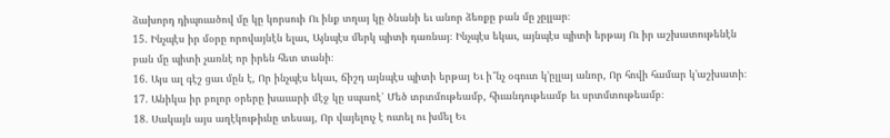ձախորդ դիպուածով մը կը կորսուի Ու ինք տղայ կը ծնանի եւ անոր ձեռքը բան մը չըլլար։
15. Ինչպէս իր մօրը որովայնէն ելաւ, Այնպէս մերկ պիտի դառնայ։ Ինչպէս եկաւ, այնպէս պիտի երթայ Ու իր աշխատութենէն բան մը պիտի չառնէ որ իրեն հետ տանի։
16. Այս ալ գէշ ցաւ մըն է, Որ ինչպէս եկաւ, ճիշդ այնպէս պիտի երթայ Եւ ի՞նչ օգուտ կ’ըլլայ անոր, Որ հովի համար կ’աշխատի։
17. Անիկա իր բոլոր օրերը խաւարի մէջ կը սպառէ՝ Մեծ տրտմութեամբ, հիւանդութեամբ եւ սրտմտութեամբ։
18. Սակայն այս աղէկութիւնը տեսայ, Որ վայելուչ է ուտել ու խմել Եւ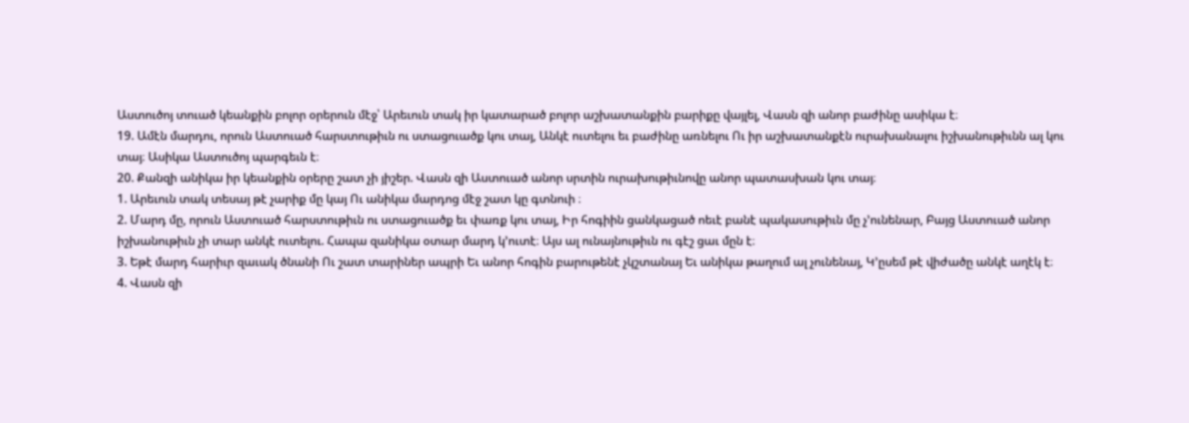Աստուծոյ տուած կեանքին բոլոր օրերուն մէջ՝ Արեւուն տակ իր կատարած բոլոր աշխատանքին բարիքը վայլել, Վասն զի անոր բաժինը ասիկա է։
19. Ամէն մարդու, որուն Աստուած հարստութիւն ու ստացուածք կու տայ, Անկէ ուտելու եւ բաժինը առնելու Ու իր աշխատանքէն ուրախանալու իշխանութիւնն ալ կու տայ։ Ասիկա Աստուծոյ պարգեւն է։
20. Քանզի անիկա իր կեանքին օրերը շատ չի յիշեր. Վասն զի Աստուած անոր սրտին ուրախութիւնովը անոր պատասխան կու տայ։
1. Արեւուն տակ տեսայ թէ չարիք մը կայ Ու անիկա մարդոց մէջ շատ կը գտնուի ։
2. Մարդ մը, որուն Աստուած հարստութիւն ու ստացուածք եւ փառք կու տայ, Իր հոգիին ցանկացած ոեւէ բանէ պակասութիւն մը չ’ունենար, Բայց Աստուած անոր իշխանութիւն չի տար անկէ ուտելու. Հապա զանիկա օտար մարդ կ’ուտէ։ Այս ալ ունայնութիւն ու գէշ ցաւ մըն է։
3. Եթէ մարդ հարիւր զաւակ ծնանի Ու շատ տարիներ ապրի Եւ անոր հոգին բարութենէ չկշտանայ Եւ անիկա թաղում ալ չունենայ, Կ’ըսեմ թէ վիժածը անկէ աղէկ է։
4. Վասն զի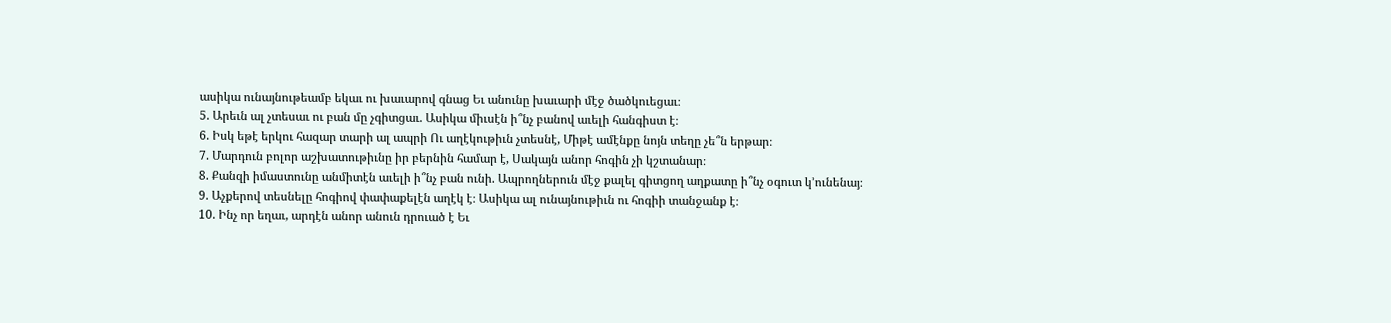ասիկա ունայնութեամբ եկաւ ու խաւարով գնաց Եւ անունը խաւարի մէջ ծածկուեցաւ։
5. Արեւն ալ չտեսաւ ու բան մը չգիտցաւ. Ասիկա միւսէն ի՞նչ բանով աւելի հանգիստ է։
6. Իսկ եթէ երկու հազար տարի ալ ապրի Ու աղէկութիւն չտեսնէ, Միթէ ամէնքը նոյն տեղը չե՞ն երթար։
7. Մարդուն բոլոր աշխատութիւնը իր բերնին համար է, Սակայն անոր հոգին չի կշտանար։
8. Քանզի իմաստունը անմիտէն աւելի ի՞նչ բան ունի. Ապրողներուն մէջ քալել գիտցող աղքատը ի՞նչ օգուտ կ’ունենայ։
9. Աչքերով տեսնելը հոգիով փափաքելէն աղէկ է։ Ասիկա ալ ունայնութիւն ու հոգիի տանջանք է։
10. Ինչ որ եղաւ, արդէն անոր անուն դրուած է Եւ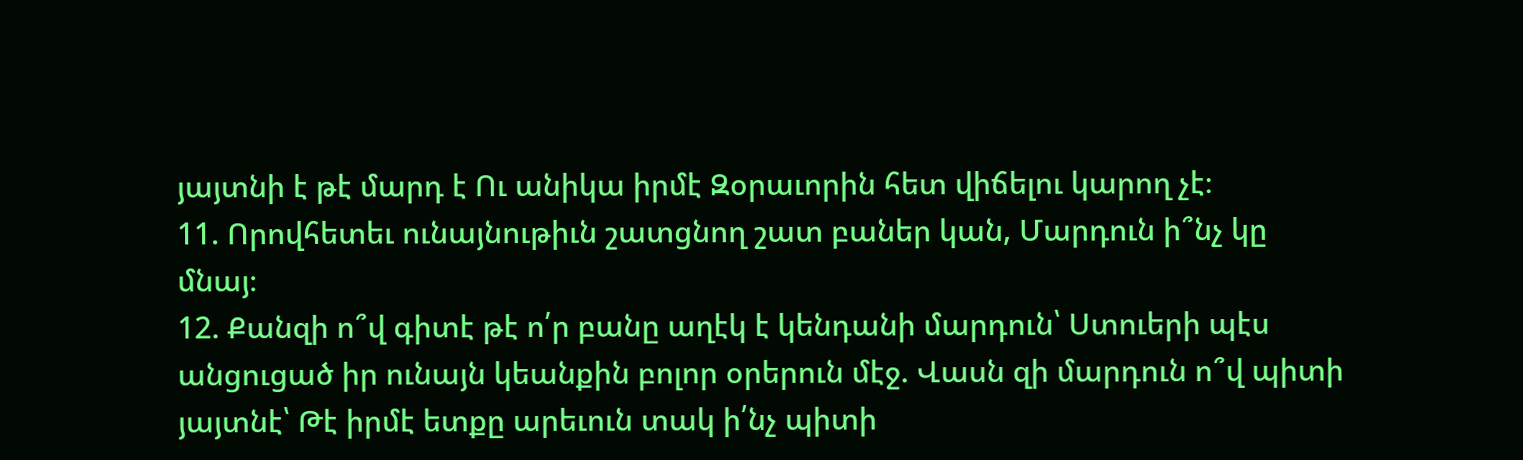յայտնի է թէ մարդ է Ու անիկա իրմէ Զօրաւորին հետ վիճելու կարող չէ։
11. Որովհետեւ ունայնութիւն շատցնող շատ բաներ կան, Մարդուն ի՞նչ կը մնայ։
12. Քանզի ո՞վ գիտէ թէ ո՛ր բանը աղէկ է կենդանի մարդուն՝ Ստուերի պէս անցուցած իր ունայն կեանքին բոլոր օրերուն մէջ. Վասն զի մարդուն ո՞վ պիտի յայտնէ՝ Թէ իրմէ ետքը արեւուն տակ ի՛նչ պիտի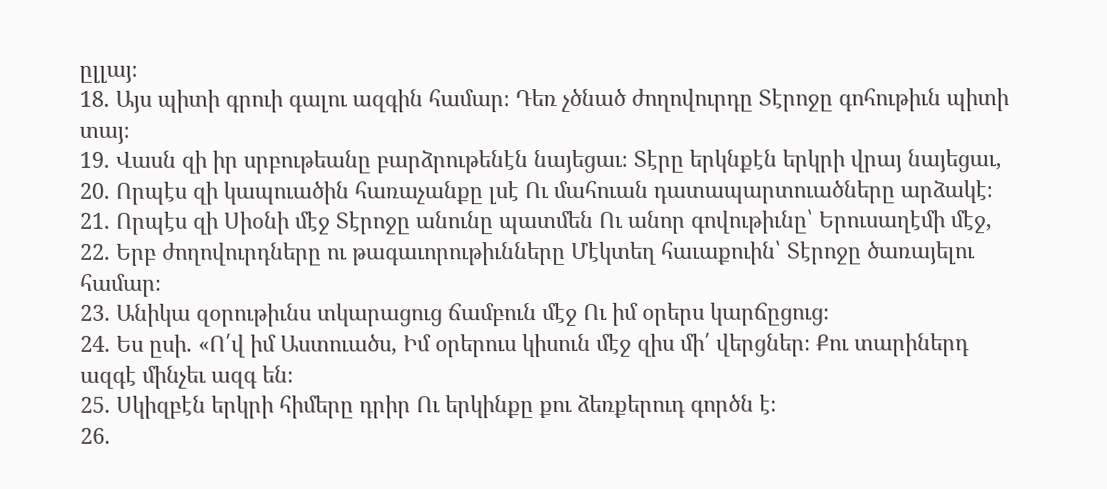ըլլայ։
18. Այս պիտի գրուի գալու ազգին համար։ Դեռ չծնած ժողովուրդը Տէրոջը գոհութիւն պիտի տայ։
19. Վասն զի իր սրբութեանը բարձրութենէն նայեցաւ։ Տէրը երկնքէն երկրի վրայ նայեցաւ,
20. Որպէս զի կապուածին հառաչանքը լսէ Ու մահուան դատապարտուածները արձակէ։
21. Որպէս զի Սիօնի մէջ Տէրոջը անունը պատմեն Ու անոր գովութիւնը՝ Երուսաղէմի մէջ,
22. Երբ ժողովուրդները ու թագաւորութիւնները Մէկտեղ հաւաքուին՝ Տէրոջը ծառայելու համար։
23. Անիկա զօրութիւնս տկարացուց ճամբուն մէջ Ու իմ օրերս կարճըցուց։
24. Ես ըսի. «Ո՛վ իմ Աստուածս, Իմ օրերուս կիսուն մէջ զիս մի՛ վերցներ։ Քու տարիներդ ազգէ մինչեւ ազգ են։
25. Սկիզբէն երկրի հիմերը դրիր Ու երկինքը քու ձեռքերուդ գործն է։
26.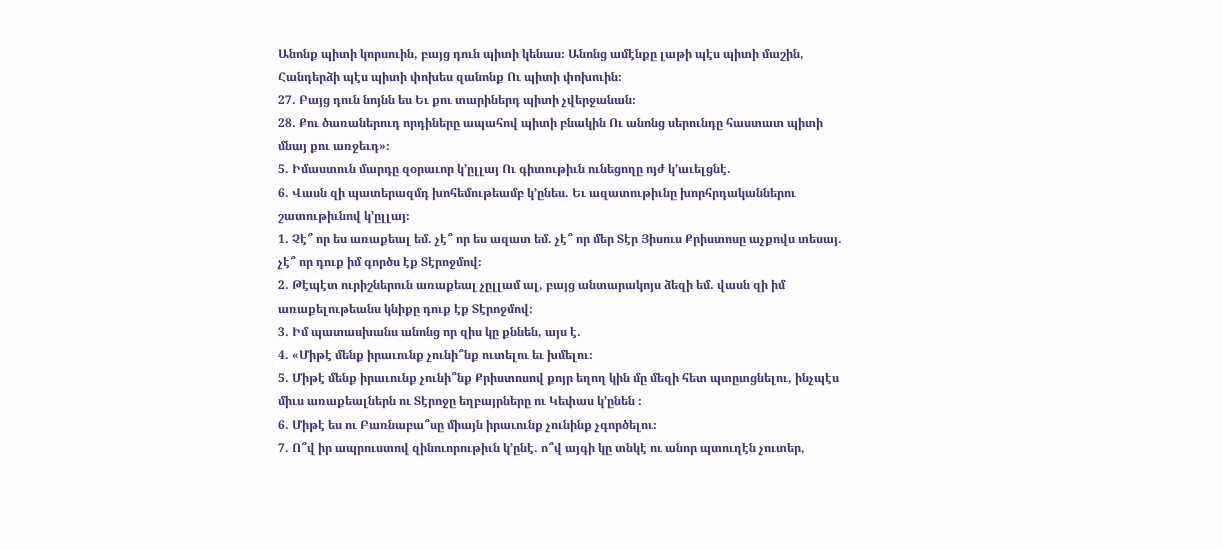Անոնք պիտի կորսուին, բայց դուն պիտի կենաս։ Անոնց ամէնքը լաթի պէս պիտի մաշին, Հանդերձի պէս պիտի փոխես զանոնք Ու պիտի փոխուին։
27. Բայց դուն նոյնն ես Եւ քու տարիներդ պիտի չվերջանան։
28. Քու ծառաներուդ որդիները ապահով պիտի բնակին Ու անոնց սերունդը հաստատ պիտի մնայ քու առջեւդ»։
5. Իմաստուն մարդը զօրաւոր կ’ըլլայ Ու գիտութիւն ունեցողը ոյժ կ’աւելցնէ.
6. Վասն զի պատերազմդ խոհեմութեամբ կ’ընես. Եւ ազատութիւնը խորհրդականներու շատութիւնով կ’ըլլայ։
1. Չէ՞ որ ես առաքեալ եմ. չէ՞ որ ես ազատ եմ. չէ՞ որ մեր Տէր Յիսուս Քրիստոսը աչքովս տեսայ. չէ՞ որ դուք իմ գործս էք Տէրոջմով։
2. Թէպէտ ուրիշներուն առաքեալ չըլլամ ալ, բայց անտարակոյս ձեզի եմ. վասն զի իմ առաքելութեանս կնիքը դուք էք Տէրոջմով։
3. Իմ պատասխանս անոնց որ զիս կը քննեն, այս է.
4. «Միթէ մենք իրաւունք չունի՞նք ուտելու եւ խմելու։
5. Միթէ մենք իրաւունք չունի՞նք Քրիստոսով քոյր եղող կին մը մեզի հետ պտըտցնելու, ինչպէս միւս առաքեալներն ու Տէրոջը եղբայրները ու Կեփաս կ’ընեն ։
6. Միթէ ես ու Բառնաբա՞սը միայն իրաւունք չունինք չգործելու։
7. Ո՞վ իր ապրուստով զինուորութիւն կ’ընէ. ո՞վ այգի կը տնկէ ու անոր պտուղէն չուտեր,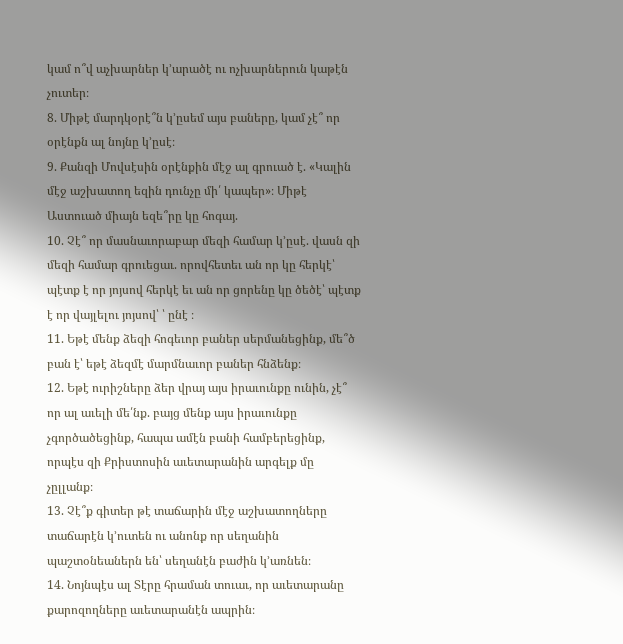կամ ո՞վ աչխարներ կ’արածէ ու ոչխարներուն կաթէն չուտեր։
8. Միթէ մարդկօրէ՞ն կ’ըսեմ այս բաները, կամ չէ՞ որ օրէնքն ալ նոյնը կ’ըսէ։
9. Քանզի Մովսէսին օրէնքին մէջ ալ գրուած է. «Կալին մէջ աշխատող եզին դունչը մի՛ կապեր»։ Միթէ Աստուած միայն եզե՞րը կը հոգայ.
10. Չէ՞ որ մասնաւորաբար մեզի համար կ’ըսէ. վասն զի մեզի համար գրուեցաւ. որովհետեւ ան որ կը հերկէ՝ պէտք է որ յոյսով հերկէ եւ ան որ ցորենը կը ծեծէ՝ պէտք է որ վայլելու յոյսով՝ ՝ ընէ ։
11. Եթէ մենք ձեզի հոգեւոր բաներ սերմանեցինք, մե՞ծ բան է՝ եթէ ձեզմէ մարմնաւոր բաներ հնձենք։
12. Եթէ ուրիշները ձեր վրայ այս իրաւունքը ունին, չէ՞ որ ալ աւելի մե՛նք. բայց մենք այս իրաւունքը չգործածեցինք, հապա ամէն բանի համբերեցինք, որպէս զի Քրիստոսին աւետարանին արգելք մը չըլլանք։
13. Չէ՞ք գիտեր թէ տաճարին մէջ աշխատողները տաճարէն կ’ուտեն ու անոնք որ սեղանին պաշտօնեաներն են՝ սեղանէն բաժին կ’առնեն։
14. Նոյնպէս ալ Տէրը հրաման տուաւ, որ աւետարանը քարոզողները աւետարանէն ապրին։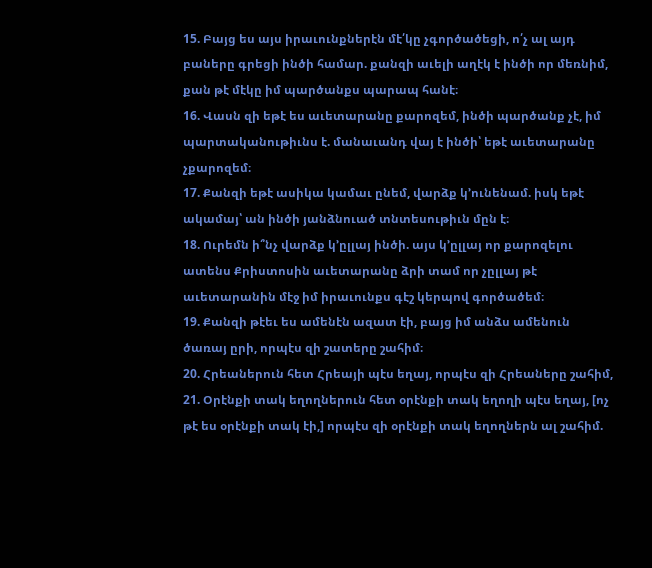15. Բայց ես այս իրաւունքներէն մէ՛կը չգործածեցի, ո՛չ ալ այդ բաները գրեցի ինծի համար. քանզի աւելի աղէկ է ինծի որ մեռնիմ, քան թէ մէկը իմ պարծանքս պարապ հանէ։
16. Վասն զի եթէ ես աւետարանը քարոզեմ, ինծի պարծանք չէ, իմ պարտականութիւնս է. մանաւանդ վայ է ինծի՝ եթէ աւետարանը չքարոզեմ։
17. Քանզի եթէ ասիկա կամաւ ընեմ, վարձք կ’ունենամ. իսկ եթէ ակամայ՝ ան ինծի յանձնուած տնտեսութիւն մըն է։
18. Ուրեմն ի՞նչ վարձք կ’ըլլայ ինծի. այս կ’ըլլայ որ քարոզելու ատենս Քրիստոսին աւետարանը ձրի տամ որ չըլլայ թէ աւետարանին մէջ իմ իրաւունքս գէշ կերպով գործածեմ։
19. Քանզի թէեւ ես ամենէն ազատ էի, բայց իմ անձս ամենուն ծառայ ըրի, որպէս զի շատերը շահիմ։
20. Հրեաներուն հետ Հրեայի պէս եղայ, որպէս զի Հրեաները շահիմ,
21. Օրէնքի տակ եղողներուն հետ օրէնքի տակ եղողի պէս եղայ, [ոչ թէ ես օրէնքի տակ էի,] որպէս զի օրէնքի տակ եղողներն ալ շահիմ.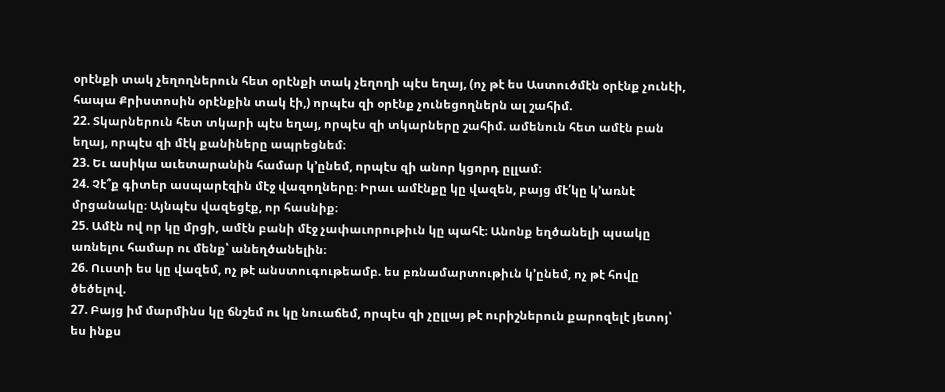օրէնքի տակ չեղողներուն հետ օրէնքի տակ չեղողի պէս եղայ, (ոչ թէ ես Աստուծմէն օրէնք չունէի, հապա Քրիստոսին օրէնքին տակ էի,) որպէս զի օրէնք չունեցողներն ալ շահիմ.
22. Տկարներուն հետ տկարի պէս եղայ, որպէս զի տկարները շահիմ. ամենուն հետ ամէն բան եղայ, որպէս զի մէկ քանիները ապրեցնեմ։
23. Եւ ասիկա աւետարանին համար կ’ընեմ, որպէս զի անոր կցորդ ըլլամ։
24. Չէ՞ք գիտեր ասպարէզին մէջ վազողները։ Իրաւ ամէնքը կը վազեն, բայց մէ՛կը կ’առնէ մրցանակը։ Այնպէս վազեցէք, որ հասնիք։
25. Ամէն ով որ կը մրցի, ամէն բանի մէջ չափաւորութիւն կը պահէ։ Անոնք եղծանելի պսակը առնելու համար ու մենք՝ անեղծանելին։
26. Ուստի ես կը վազեմ, ոչ թէ անստուգութեամբ. ես բռնամարտութիւն կ’ընեմ, ոչ թէ հովը ծեծելով.
27. Բայց իմ մարմինս կը ճնշեմ ու կը նուաճեմ, որպէս զի չըլլայ թէ ուրիշներուն քարոզելէ յետոյ՝ ես ինքս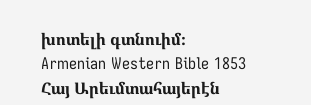խոտելի գտնուիմ։
Armenian Western Bible 1853
Հայ Արեւմտահայերէն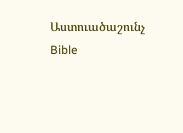Աստուածաշունչ Bible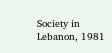Society in Lebanon, 1981